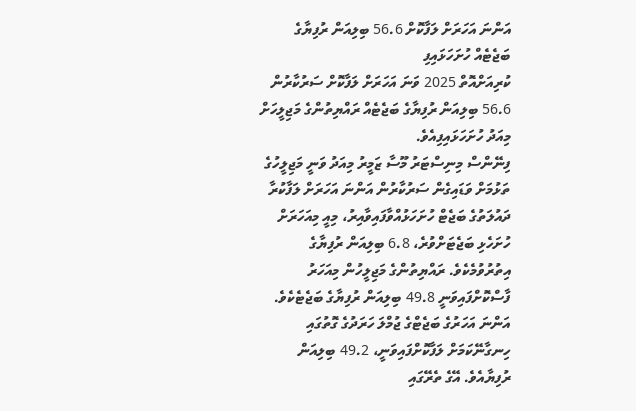އަންނަ އަހަރަށް ލަފާކޮށް 56.6 ބިލިއަން ރުފިޔާގެ ބަޖެޓެއް ހުށަހަޅައިފި
ކުރިއަށްއޮތް 2025 ވަނަ އަހަރަށް ލަފާކޮށް ސަރުކާރުން 56.6 ބިލިއަން ރުފިޔާގެ ބަޖެޓެއް ރައްޔިތުންގެ މަޖިލީހަށް މިއަދު ހުށަހަޅައިފިއެވެ.
ފިނޭންސް މިނިސްޓަރު މޫސާ ޒަމީރު މިއަދު ވަނީ މަޖިލީހުގެ ތަޅުމަށް ވަޑައިގެން ސަރުކާރުން އަންނަ އަހަރަށް ލަފާކުރާ ދައުލަތުގެ ބަޖެޓް ހުށަހަޅުއްވާފައިވާއިރު، މިއީ މިއަހަރަށް ހުށަހެޅި ބަޖެޓަށްވުރެ، 6.8 ބިލިއަން ރުފިޔާގެ އިތުރުވުމެކެވެ. ރައްޔިތުންގެ މަޖިލީހުން މިއަހަރު ފާސްކޮށްފައިވަނީ 49.8 ބިލިއަން ރުފިޔާގެ ބަޖެޓެކެވެ.
އަންނަ އަހަރުގެ ބަޖެޓްގެ ޖުމްލަ ހަރަދުގެ ގޮތުގައި ހިނގާނޭކަމަށް ލަފާކޮށްފައިވަނީ، 49.2 ބިލިއަން ރުފިޔާއެވެ. އޭގެ ތެރޭގައި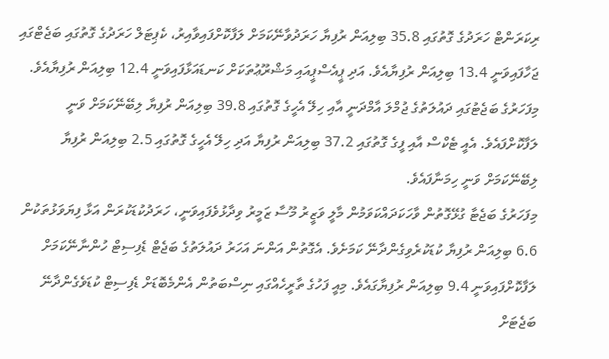ރިކަރަންޓް ހަރަދުގެ ގޮތުގައި 35.8 ބިލިއަން ރުފިޔާ ހަރަދުވާނޭކަމަށް ލަފާކޮށްފައިވާއިރު، ކެޕިޓަލް ހަރަދުގެ ގޮތުގައި ބަޖެޓްގައި ޖަހާފައިވަނީ 13.4 ބިލިއަން ރުފިޔާއެވެ. އަދި ޕީއެސްޕީއައި މަޝްރޫޢުތަކަށް ކަނޑައަޅާފައިވަނީ 12.4 ބިލިއަން ރުފިޔާއެވެ.
މިފަހަރުގެ ބަޖެޓުގައި ދައުލަތުގެ ޖުމްލަ އާމްދަނީ އާއި ހިލޭ އެހީގެ ގޮތުގައި 39.8 ބިލިއަން ރުފިޔާ ލިބޭނޭކަމަށް ވަނީ ލަފާކޮށްފައެވެ. އެއީ ޓެކްސް އާއި ފީގެ ގޮތުގައި 37.2 ބިލިއަން ރުފިޔާ އަދި ހިލޭ އެހީގެ ގޮތުގައި 2.5 ބިލިއަން ރުފިޔާ ލިބޭނޭކަމަށް ވަނީ ހިމަނާފައެވެ.
މިފަހަރުގެ ބަޖެޓާ ގުޅޭގޮތުން ވާހަކަދައްކަވަމުން މާލީ ވަޒީރު މޫސާ ޒަމީރު ވިދާޅުވެފައިވަނީ، ހަރަދުކުޑަކުރަން އަޅާ ފިޔަވަޅުތަކުން 6.6 ބިލިއަން ރުފިޔާ ކުޑަކުރެވިގެންދާނޭ ކަމަށެވެ. އެގޮތުން އަންނަ އަހަރު ދައުލަތުގެ ބަޖެޓް ޑެފިސިޓް ހުންނާނޭކަމަށް ލަފާކޮށްފައިވަނީ 9.4 ބިލިއަން ރުފިޔާގައެވެ. މިއީ ފަހުގެ ތާރީހެއްގައި ނިސްބަތުން އެންމެބޮޑަށް ޑެފިސިޓް ކުޑަވެގެންދާނޭ ބަޖެޓަށް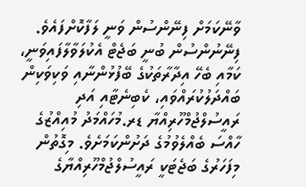ވާނޭކަމަށް ފިނޭންސުން ވަނީ ލަފާކޮށްފައެވެ.
ފިނޭނުންސުން ބުނީ ބަޖެޓް އެކުލަވާލާފައިވަނީ، ކަމާއި ބެހޭ އިދާރާތަކުގެ ބޭފުޅުންނާއި ވަކިވަކިން ބައްދަލުކުރައްވައި، ކެބިނެޓާއި އަދި ރައީސުލްޖުމްހޫރިއްޔާ ޑރ.މުހައްމަދު މުއިއްޒުގެ ހާއްސަ ބެއްލެވުމުގެ ދަށުންކަމަށެވެ. މިގޮތުން މިފަހަރުގެ ބަޖެޓަކީ ރައީސުލްޖުމްހޫރިއްޔާގެ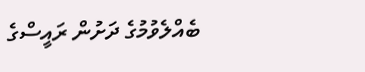ބެއްލެވުމުގެ ދަށުން ރައީސްގެ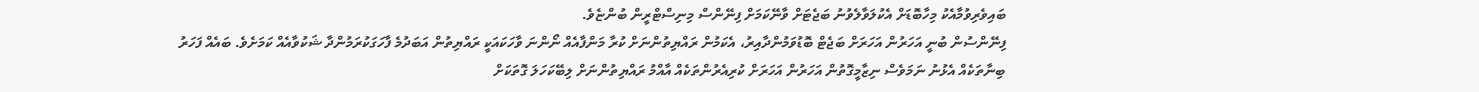ބައިވެރިވުމާއެކު މިހާބޮޑަށް އެކުލަވާލެވުނު ބަޖެޓަށް ވާނޭކަމަށް ފިނޭންސް މިނިސްޓްރީން ބުންޏެވެ.
ފިނޭންސުން ބުނީ އަހަރުން އަހަރަށް ބަޖެޓް ބޮޑުވަމުންދާއިރު، އެކަމުން ރައްޔިތުންނަށް ކުރާ މަންފާއެއް ނޯންނަ ވާހަކައަކީ ރައްޔިތުން އަބަދުމެ ފާހަގަކުރަމުންދާ ޝަކުވާއެއް ކަމަށެވެ. ބައެއް ފަހަރު ބިނާތަކެއް އެޅުނު ނަމަވެސް ނިޒާމީގޮތުން އަހަރުން އަހަރަށް ކުރިއެރުންތަކެއް އާއްމު ރައްޔިތުންނަށް ލިބޭކަހަލަ ގޮތަކަށް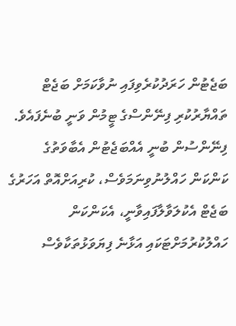ބަޖެޓުން ހަރަދުކުރެވިފައި ނުވާކަމަށް ބަޖެޓް ތައްޔާރުކުރި ފިނޭންސްގެ ޓީމުން ވަނީ ބުނެފައެވެ.
ފިނޭންސުން ބުނީ އެއްބަޖެޓުން އެބާވަތުގެ ކަންކަން ހައްލުނުވިނަމަވެސް، ކުރިއަށްއޮތް އަހަރުގެ ބަޖެޓް އެކުލަވާލާފައިވާނީ، އެކަންކަން ހައްލުކުރުމަށްޓަކައި އަޅާނެ ފިޔަވަޅުތަކާވެސް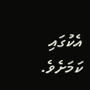އެކުގައި ކަމަށެވެ.